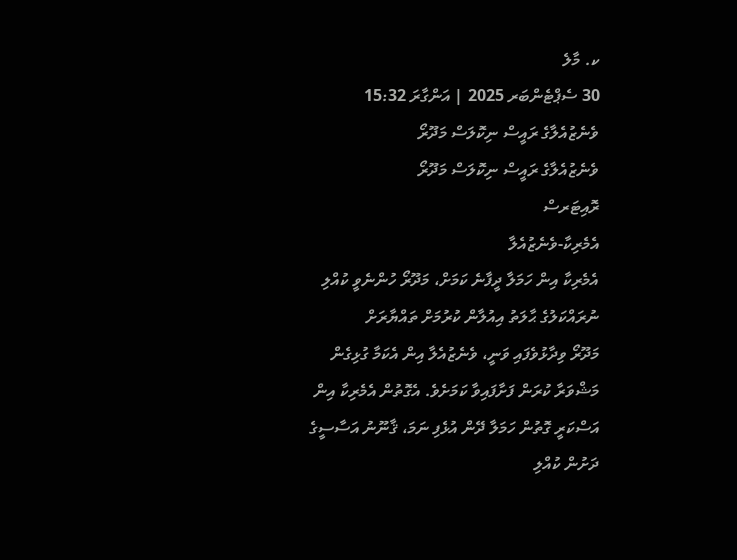ކ. މާލެ
30 ސެޕްޓެންބަރ 2025 | އަންގާރަ 15:32
ވެނެޒުއެލާގެ ރައީސް ނިކޮލަސް މަދޫރޯ
ވެނެޒުއެލާގެ ރައީސް ނިކޮލަސް މަދޫރޯ
ރޮއިޓަރސް
އެމެރިކާ-ވެނެޒުއެލާ
އެމެރިކާ އިން ހަމަލާ ދީފާނެ ކަމަށް، މަދޫރޯ ހުންނެވީ ކުއްލި ނުރައްކަލުގެ ޙާލަތު އިއުލާން ކުރުމަށް ތައްޔާރަށް
މަދޫރޯ ވިދާޅުވެފައި ވަނީ، ވެނެޒުއެލާ އިން އެކަމާ ގުޅިގެން މަޝްވަރާ ކުރަން ފަށާފައިވާ ކަމަށެވެ. އެގޮތުން އެމެރިކާ އިން އަސްކަރީ ގޮތުން ހަމަލާ ދޭން އުޅެފި ނަމަ، ޤާނޫނު އަސާސީގެ ދަށުން ކުއްލި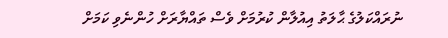ނުރައްކަލުގެ ޙާލަތު އިއުލާން ކުރުމަށް ވެސް ތައްޔާރަށް ހުންނެވި ކަމަށް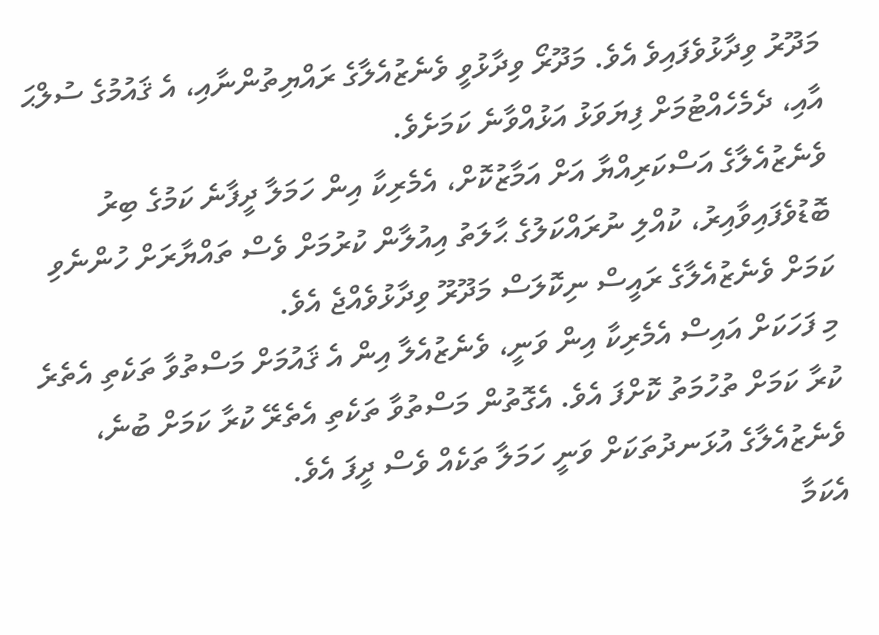މަދޫރު ވިދާޅުވެފައިވެ އެވެ. މަދޫރޯ ވިދާޅުވީ ވެނެޒުއެލާގެ ރައްޔިތުންނާއި، އެ ޤައުމުގެ ސުލްޙަ އާއި، ދެމެހެއްޓުމަށް ފިޔަވަޅު އަޅުއްވާނެ ކަމަށެވެ.
ވެނެޒުއެލާގެ އަސްކަރިއްޔާ އަށް އަމާޒުކޮށް، އެމެރިކާ އިން ހަމަލާ ދީފާނެ ކަމުގެ ބިރު ބޮޑުވެފައިވާއިރު، ކުއްލި ނުރައްކަލުގެ ޙާލަތު އިއުލާން ކުރުމަށް ވެސް ތައްޔާރަށް ހުންނެވި ކަމަށް ވެނެޒުއެލާގެ ރައީސް ނިކޮލަސް މަދޫރޫ ވިދާޅުވެއްޖެ އެވެ.
މި ފަހަކަށް އައިސް އެމެރިކާ އިން ވަނީ، ވެނެޒުއެލާ އިން އެ ޤައުމަށް މަސްތުވާ ތަކެތި އެތެރެ ކުރާ ކަމަށް ތުހުމަތު ކޮށްފަ އެވެ. އެގޮތުން މަސްތުވާ ތަކެތި އެތެރޭ ކުރާ ކަމަށް ބުނެ، ވެނެޒުއެލާގެ އުޅަނދުތަކަށް ވަނީ ހަމަލާ ތަކެއް ވެސް ދީފަ އެވެ.
އެކަމާ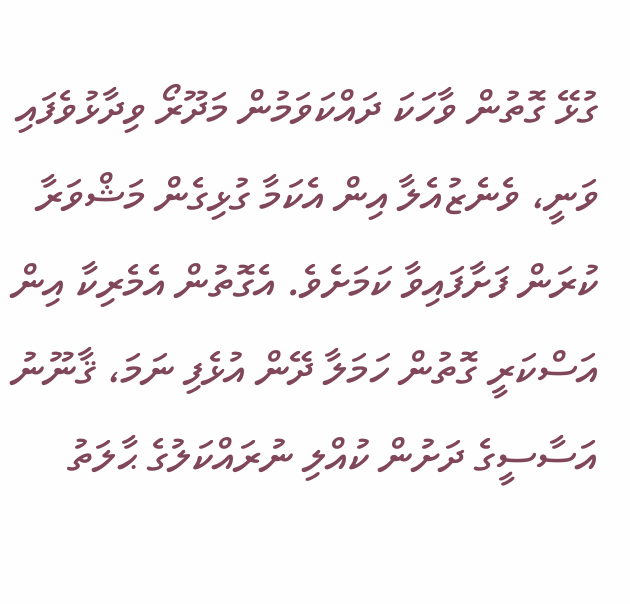ގުޅޭ ގޮތުން ވާހަކަ ދައްކަވަމުން މަދޫރޯ ވިދާޅުވެފައި ވަނީ، ވެނެޒުއެލާ އިން އެކަމާ ގުޅިގެން މަޝްވަރާ ކުރަން ފަށާފައިވާ ކަމަށެވެ. އެގޮތުން އެމެރިކާ އިން އަސްކަރީ ގޮތުން ހަމަލާ ދޭން އުޅެފި ނަމަ، ޤާނޫނު އަސާސީގެ ދަށުން ކުއްލި ނުރައްކަލުގެ ޙާލަތު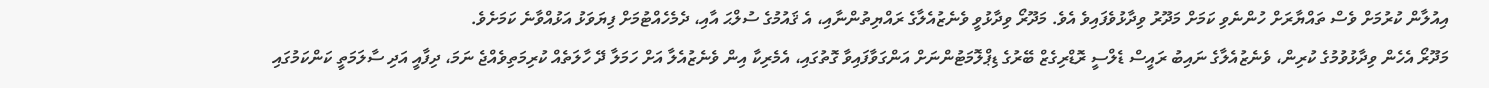އިއުލާން ކުރުމަށް ވެސް ތައްޔާރަށް ހުންނެވި ކަމަށް މަދޫރު ވިދާޅުވެފައިވެ އެވެ. މަދޫރޯ ވިދާޅުވީ ވެނެޒުއެލާގެ ރައްޔިތުންނާއި، އެ ޤައުމުގެ ސުލްޙަ އާއި، ދެމެހެއްޓުމަށް ފިޔަވަޅު އަޅުއްވާނެ ކަމަށެވެ.
މަދޫރޯ އެހެން ވިދާޅުވުމުގެ ކުރިން، ވެނެޒުއެލާގެ ނައިބު ރައީސް ޑެލްސީ ރޮޑްރިގެޒް ބޭރުގެ ޑިޕްލޮމަޓުންނަށް އަންގަވާފައިވާ ގޮތުގައި، އެމެރިކާ އިން ވެނެޒުއެލާ އަށް ހަމަލާ ދޭ ހާލަތެއް ކުރިމަތިވެއްޖެ ނަމަ، ދިފާއީ އަދި ސާލަމަތީ ކަންކަމުގައި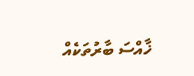ޚާއްސަ ބާރުތަކެއް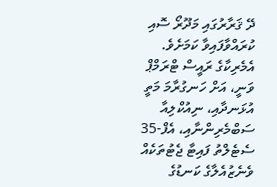ދޭ ޤަރާރުގައި މަދޫރޯ ސޮއި ކުރައްވާފައިވާ ކަމަށެވެ.
އެމެރިކާގެ ރައީސް ޓްރަމްޕް ވަނީ، އަށް ހަނގުރާމަ މަތީ އުޅަނދާއި، ނިއުކްލިއާ ސަބްމެރިންނާއި، އެފް-35 ސެޓެލްތު ފައިޓާ ޖެޓުތަކެއް ވެނެޒުއެލާގެ ކަނޑުގެ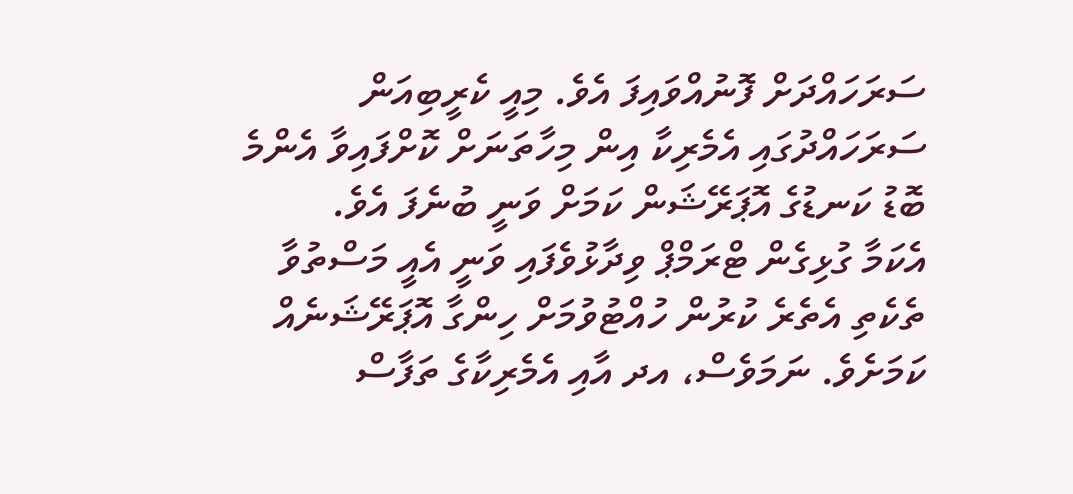ސަރަހައްދަށް ފޮނުއްވައިފަ އެވެ. މިއީ ކެރީބިއަން ސަރަހައްދުގައި އެމެރިކާ އިން މިހާތަނަށް ކޮށްފައިވާ އެންމެ ބޮޑު ކަނޑުގެ އޮޕަރޭޝަން ކަމަށް ވަނީ ބުނެފަ އެވެ.
އެކަމާ ގުޅިގެން ޓްރަމްޕް ވިދާޅުވެފައި ވަނީ އެއީ މަސްތުވާ ތެކެތި އެތެރެ ކުރުން ހުއްޓުވުމަށް ހިންގާ އޮޕަރޭޝަނެއް ކަމަށެވެ. ނަމަވެސް، އދ އާއި އެމެރިކާގެ ތަފާސް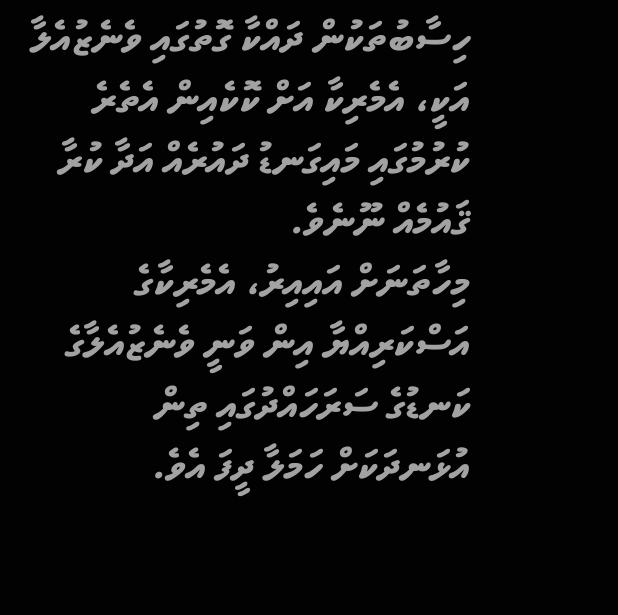ހިސާބުތަކުން ދައްކާ ގޮތުގައި ވެނެޒުއެލާ އަކީ، އެމެރިކާ އަށް ކޮކެއިން އެތެރެ ކުރުމުގައި މައިގަނޑު ދައުރެއް އަދާ ކުރާ ޤައުމެއް ނޫނެވެ.
މިހާތަނަށް އައިއިރު، އެމެރިކާގެ އަސްކަރިއްޔާ އިން ވަނީ ވެނެޒުއެލާގެ ކަނޑުގެ ސަރަހައްދުގައި ތިން އުޅަނދަކަށް ހަމަލާ ދީފަ އެވެ.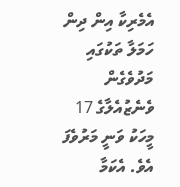އެމެރިކާ އިން ދިން ހަމަލާ ތަކުގައި މަދުވެގެން ވެނެޒުއެލާގެ 17 މީހަކު ވަނީ މަރުވެފަ އެވެ. އެކަމާ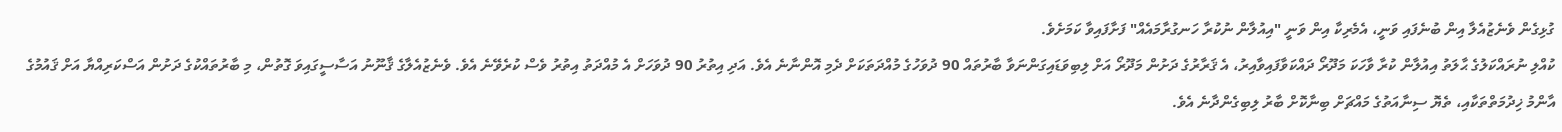ގުޅިގެން ވެނެޒުއެލާ އިން ބުނެފައި ވަނީ، އެމެރިކާ އިން ވަނީ "އިއުލާން ނުކުރާ ހަނގުރާމައެއް" ފަށާފައިވާ ކަމަށެވެ.
ކުއްލި ނުރައްކަލުގެ ޙާލަތު އިއުލާން ކުރާ ވާހަކަ މަދޫރޯ ދައްކަވާފައިވާއިރު، އެ ޤަރާރުގެ ދަށުން މަދޫރޯ އަށް ލިބިވަޑައިގަންނަވާ ބާރުތައް 90 ދުވަހުގެ މުއްދަތަކަށް ދެމި އޮންނާނެ އެވެ. އަދި އިތުރު 90 ދުވަހަށް އެ މުއްދަތު އިތުރު ވެސް ކުރެވޭނެ އެވެ. ވެނެޒުއެލާގެ ޤާނޫނު އަސާސީގައިވަ ގޮތުން، މި ބާރުތައްކުގެ ދަށުން އަސްކަރިއްޔާ އަށް ޤައުމުގެ އާންމު ޚިދުމަތްތަކާއި، ތެޔޮ ސިނާއަތުގެ މައްޗަށް ބިނާކޮށް ބާރު ލިބިގެންދާނެ އެވެ.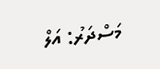މަސްދަރު: އަލް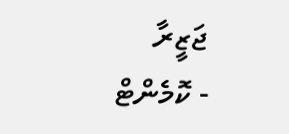ޖަޒީރާ
- ކޮމެންޓް